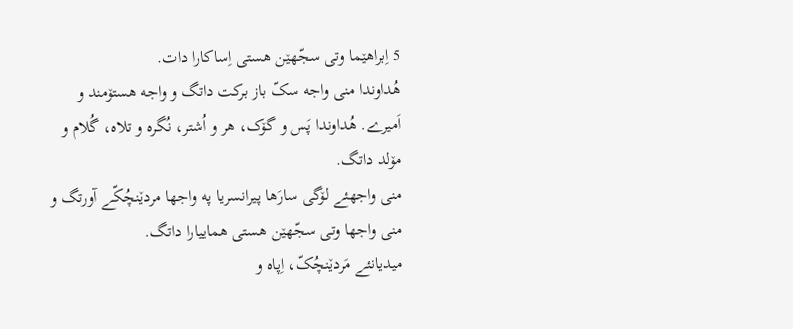5 اِبراهێما وتی سجّهێن هستی اِساکارا دات.
هُداوندا منی واجه سکّ باز برکت داتگ و واجه هستۆمند و اَمیرے. هُداوندا پَس و گۆک، هر و اُشتر، نُگره و تلاه، گُلام و مۆلد داتگ.
منی واجهئے لۆگی سارَها پیرانسریا په واجها مردێنچُکّے آورتگ و منی واجها وتی سجّهێن هستی هماییارا داتگ.
میدیانئے مَردێنچُکّ، اِپاه و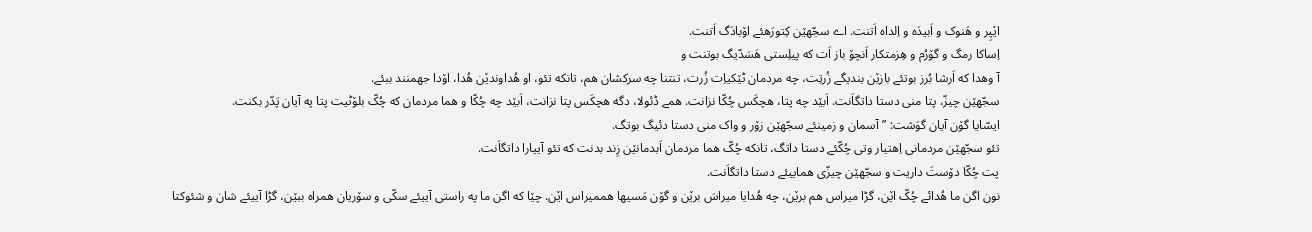اێپِر و هَنوک و اَبیدَه و اِلداه اَتنت. اے سجّهێن کِتورَهئے اۆبادَگ اَتنت.
اِساکا رمگ و گۆرُم و هِزمتکار اَنچۆ باز اَت که پیلِستی هَسَدّیگ بوتنت و
آ وهدا که اَرشا بُرز بوتئے بازێن بندیگے زُرتِت، چه مردمان ٹێکیاِت زُرت، تنتنا چه سرکشان هم، تانکه تئو، او هُداوندێن هُدا، اۆدا جهمنند ببئے.
سجّهێن چیزّ، پتا منی دستا داتگاَنت. اَبێد چه پتا، هچکَس چُکّا نزانت. همے ڈئولا، دگه هچکَس پتا نزانت، اَبێد چه چُکّا و هما مردمان که چُکّ بلۆٹیت پتا په آیان پَدّر بکنت.
ایسّایا گۆن آیان گوَشت: ”آسمان و زمینئے سجّهێن زۆر و واک منی دستا دئیگ بوتگ.
تئو سجّهێن مردمانی اِهتیار وتی چُکّئے دستا داتگ، تانکه چُکّ هما مردمان اَبدمانێن زِند بدنت که تئو آییارا داتگاَنت.
پت چُکّا دۆستَ داریت و سجّهێن چیزّی هماییئے دستا داتگاَنت.
نون اگن ما هُدائے چُکّ اێن، گڑا میراس هم برێن، چه هُدایا میراسَ برێن و گۆن مَسیها هممیراس اێن. چێا که اگن ما په راستی آییئے سکّی و سۆریان همراه ببێن، گڑا آییئے شان و شئوکتا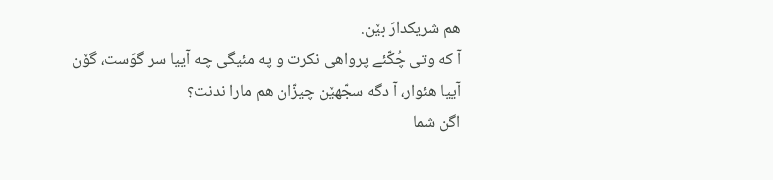هم شریکدارَ بێن.
آ که وتی چُکّئے پرواهی نکرت و په مئیگی چه آییا سر گوَست، گۆن آییا هئوار، آ دگه سجّهێن چیزّان هم مارا ندنت؟
اگن شما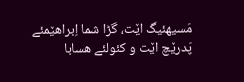مَسیهئیگ اێت، گڑا شما اِبراهێمئے پَدرێچ اێت و کئولئے هسابا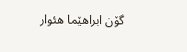گۆن ابراهێما هئوار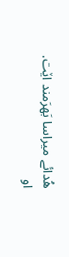هُدائے میراسا بَهرَمند اێت.
او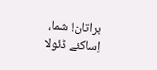براتان! شما، اِساکئے ڈئولا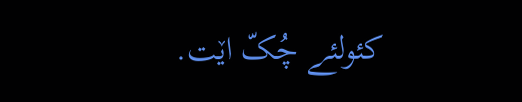کئولئے چُکّ اێت.